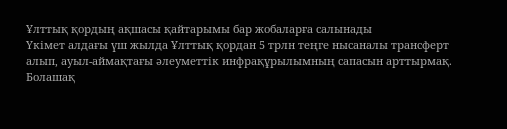Ұлттық қордың ақшасы қайтарымы бар жобаларға салынады
Үкімет алдағы үш жылда Ұлттық қордан 5 трлн теңге нысаналы трансферт алып, ауыл-аймақтағы әлеуметтік инфрақұрылымның сапасын арттырмақ. Болашақ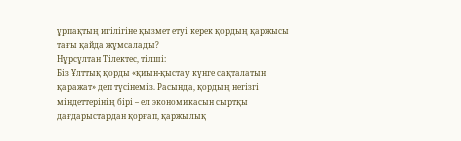ұрпақтың игілігіне қызмет етуі керек қордың қаржысы тағы қайда жұмсалады?
Нұрсұлтан Тілектес, тілші:
Біз Ұлттық қорды «қиын-қыстау күнге сақталатын қаражат» деп түсінеміз. Расында, қордың негізгі міндеттерінің бірі – ел экономикасын сыртқы дағдарыстардан қорғап, қаржылық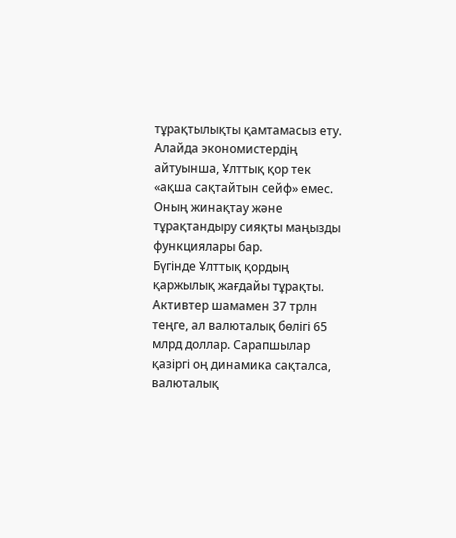тұрақтылықты қамтамасыз ету. Алайда экономистердің айтуынша, Ұлттық қор тек «ақша сақтайтын сейф» емес. Оның жинақтау және тұрақтандыру сияқты маңызды функциялары бар.
Бүгінде Ұлттық қордың қаржылық жағдайы тұрақты. Активтер шамамен 37 трлн теңге, ал валюталық бөлігі 65 млрд доллар. Сарапшылар қазіргі оң динамика сақталса, валюталық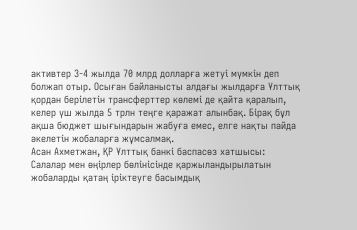активтер 3-4 жылда 70 млрд долларға жетуі мүмкін деп болжап отыр. Осыған байланысты алдағы жылдарға Ұлттық қордан берілетін трансферттер көлемі де қайта қаралып, келер үш жылда 5 трлн теңге қаражат алынбақ. Бірақ бұл ақша бюджет шығындарын жабуға емес, елге нақты пайда әкелетін жобаларға жұмсалмақ.
Асан Ахметжан, ҚР Ұлттық банкі баспасөз хатшысы:
Салалар мен өңірлер бөлінісінде қаржыландырылатын жобаларды қатаң іріктеуге басымдық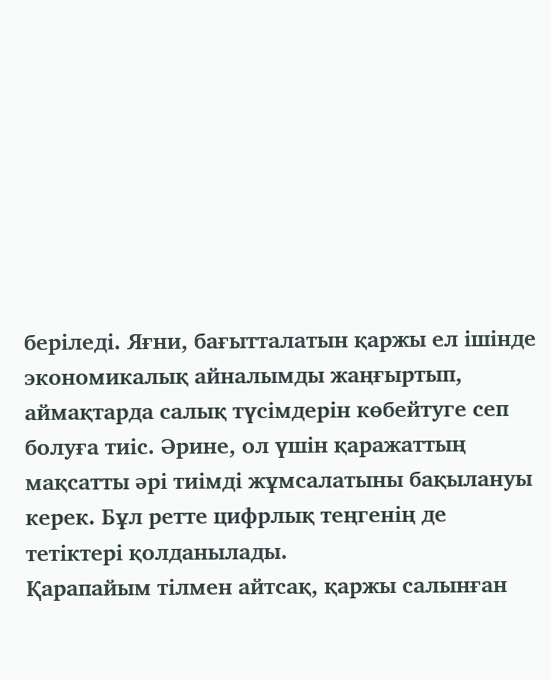беріледі. Яғни, бағытталатын қаржы ел ішінде экономикалық айналымды жаңғыртып, аймақтарда салық түсімдерін көбейтуге сеп болуға тиіс. Әрине, ол үшін қаражаттың мақсатты әрі тиімді жұмсалатыны бақылануы керек. Бұл ретте цифрлық теңгенің де тетіктері қолданылады.
Қарапайым тілмен айтсақ, қаржы салынған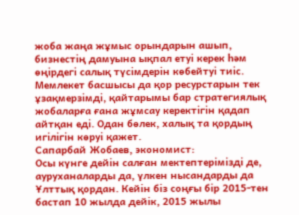жоба жаңа жұмыс орындарын ашып, бизнестің дамуына ықпал етуі керек һәм өңірдегі салық түсімдерін көбейтуі тиіс. Мемлекет басшысы да қор ресурстарын тек ұзақмерзімді, қайтарымы бар стратегиялық жобаларға ғана жұмсау керектігін қадап айтқан еді. Одан бөлек, халық та қордың игілігін көруі қажет.
Сапарбай Жобаев, экономист:
Осы күнге дейін салған мектептерімізді де, ауруханаларды да, үлкен нысандарды да Ұлттық қордан. Кейін біз соңғы бір 2015-тен бастап 10 жылда дейік, 2015 жылы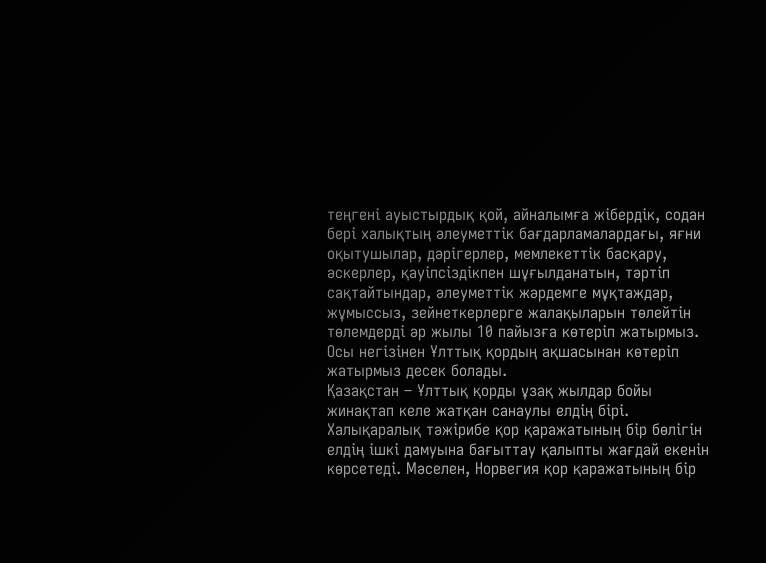теңгені ауыстырдық қой, айналымға жібердік, содан бері халықтың әлеуметтік бағдарламалардағы, яғни оқытушылар, дәрігерлер, мемлекеттік басқару, әскерлер, қауіпсіздікпен шұғылданатын, тәртіп сақтайтындар, әлеуметтік жәрдемге мұқтаждар, жұмыссыз, зейнеткерлерге жалақыларын төлейтін төлемдерді әр жылы 10 пайызға көтеріп жатырмыз. Осы негізінен Ұлттық қордың ақшасынан көтеріп жатырмыз десек болады.
Қазақстан – Ұлттық қорды ұзақ жылдар бойы жинақтап келе жатқан санаулы елдің бірі. Халықаралық тәжірибе қор қаражатының бір бөлігін елдің ішкі дамуына бағыттау қалыпты жағдай екенін көрсетеді. Мәселен, Норвегия қор қаражатының бір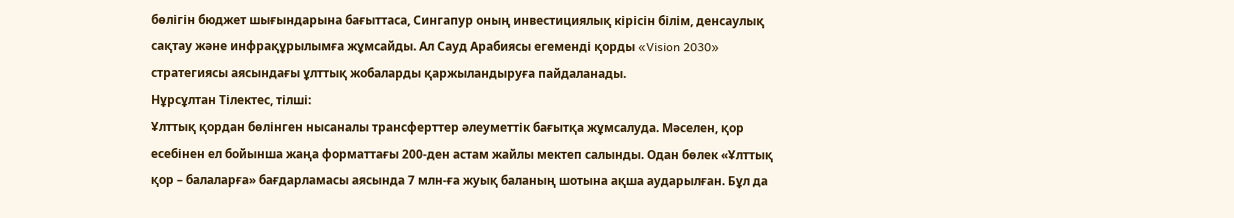бөлігін бюджет шығындарына бағыттаса, Сингапур оның инвестициялық кірісін білім, денсаулық сақтау және инфрақұрылымға жұмсайды. Ал Сауд Арабиясы егеменді қорды «Vision 2030» стратегиясы аясындағы ұлттық жобаларды қаржыландыруға пайдаланады.
Нұрсұлтан Тілектес, тілші:
Ұлттық қордан бөлінген нысаналы трансферттер әлеуметтік бағытқа жұмсалуда. Мәселен, қор есебінен ел бойынша жаңа форматтағы 200-ден астам жайлы мектеп салынды. Одан бөлек «Ұлттық қор – балаларға» бағдарламасы аясында 7 млн-ға жуық баланың шотына ақша аударылған. Бұл да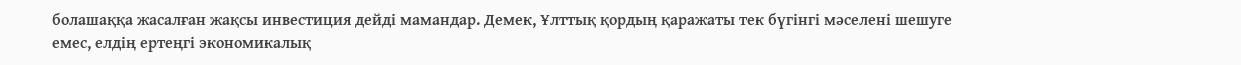болашаққа жасалған жақсы инвестиция дейді мамандар. Демек, Ұлттық қордың қаражаты тек бүгінгі мәселені шешуге емес, елдің ертеңгі экономикалық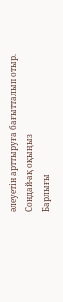әлеуетін арттыруға бағытталып отыр.
Сондай-ақ оқыңыз
Барлығы